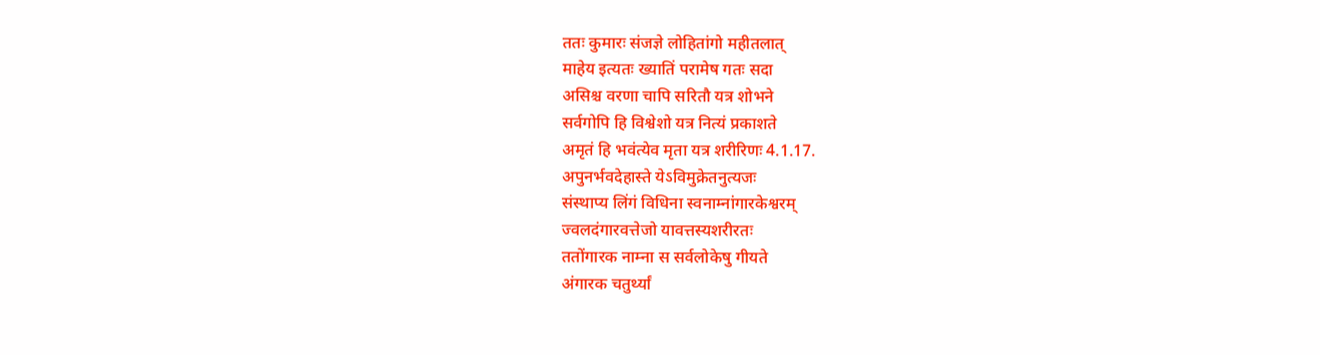ततः कुमारः संजज्ञे लोहितांगो महीतलात्
माहेय इत्यतः ख्यातिं परामेष गतः सदा
असिश्च वरणा चापि सरितौ यत्र शोभने
सर्वगोपि हि विश्वेशो यत्र नित्यं प्रकाशते
अमृतं हि भवंत्येव मृता यत्र शरीरिणः 4.1.17.
अपुनर्भवदेहास्ते येऽविमुक्रेतनुत्यजः
संस्थाप्य लिंगं विधिना स्वनाम्नांगारकेश्वरम्
ज्वलदंगारवत्तेजो यावत्तस्यशरीरतः
ततोंगारक नाम्ना स सर्वलोकेषु गीयते
अंगारक चतुर्थ्यां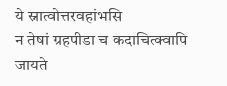ये स्नात्वोत्तरवहांभसि
न तेषां ग्रहपीडा च कदाचित्क्वापि जायते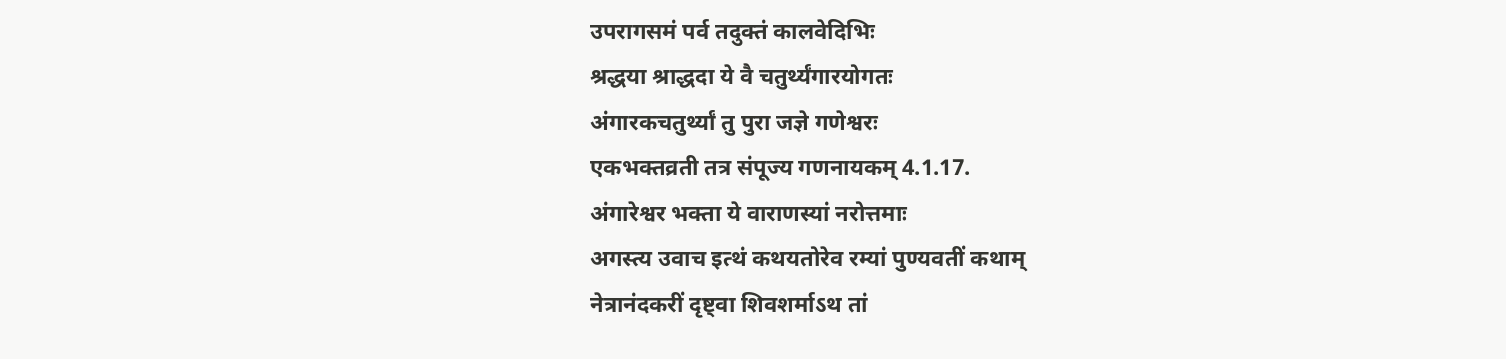उपरागसमं पर्व तदुक्तं कालवेदिभिः
श्रद्धया श्राद्धदा ये वै चतुर्थ्यंगारयोगतः
अंगारकचतुर्थ्यां तु पुरा जज्ञे गणेश्वरः
एकभक्तव्रती तत्र संपूज्य गणनायकम् 4.1.17.
अंगारेश्वर भक्ता ये वाराणस्यां नरोत्तमाः
अगस्त्य उवाच इत्थं कथयतोरेव रम्यां पुण्यवतीं कथाम्
नेत्रानंदकरीं दृष्ट्वा शिवशर्माऽथ तां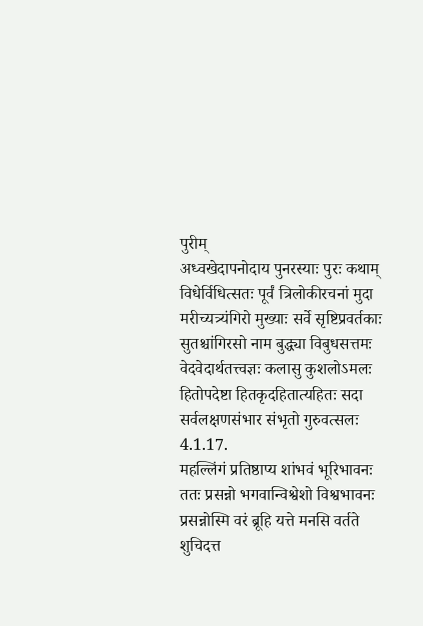पुरीम्
अध्वखेदापनोदाय पुनरस्याः पुरः कथाम्
विधेर्विधित्सतः पूर्वं त्रिलोकीरचनां मुदा
मरीच्यत्र्यंगिरो मुख्याः सर्वे सृष्टिप्रवर्तकाः
सुतश्चांगिरसो नाम बुद्ध्या विबुधसत्तमः
वेदवेदार्थतत्त्वज्ञः कलासु कुशलोऽमलः
हितोपदेष्टा हितकृदहितात्यहितः सदा
सर्वलक्षणसंभार संभृतो गुरुवत्सलः 4.1.17.
महल्लिंगं प्रतिष्ठाप्य शांभवं भूरिभावनः
ततः प्रसन्नो भगवान्विश्वेशो विश्वभावनः
प्रसन्नोस्मि वरं ब्रूहि यत्ते मनसि वर्तते
शुचिदत्त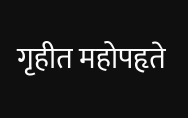गृहीत महोपहृते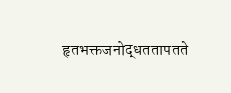हृतभक्तजनोद्धततापतते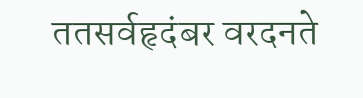ततसर्वहृदंबर वरदनते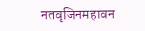नतवृजिनमहावन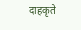दाहकृते